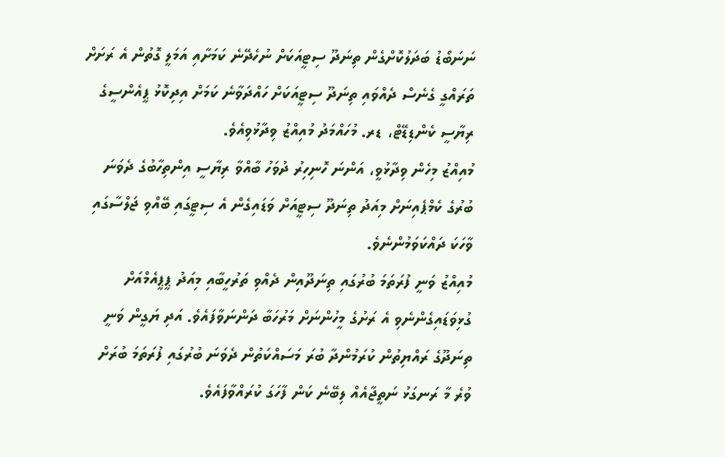ނަނަބޯޑު ބަދަލުކޮށްގެން ތިނަދޫ ސިޓީއަކަށް ނުހެދޭނެ ކަމަށާއި އަމަލީ ގޮތުން އެ ރަށަށް ތަރައްގީ ގެނެސް ދެއްވައި ތިނަދޫ ސިޓީއަކަށް ހައްދަވާނެ ކަމަށް އިދިކޮޅު ޕީއެންސީގެ ރިޔާސީ ކެންޑިޑޭޓް، ޑރ. މުހައްމަދު މުއިއްޒު ވިދާޅުވިއެވެ.
މުއިއްޒު މިހެން ވިދާޅުވީ، އަންނަ ހޮނިހިރު ދުވަހު ބާއްވާ ރިޔާސީ އިންތިހާބުގެ ދެވަނަ ބުރުގެ ކެމްޕެއިނަށް މިއަދު ތިނަދޫ ސިޓީއަށް ވަޑައިގެން އެ ސިޓީގައި ބޭއްވި ޖަލްސާގައި ވާހަކަ ދައްކަވަމުންނެވެ.
މުއިއްޒު ވަނީ ފުރަތަމަ ބުރުގައި ތިނަދޫއިން ދެއްވި ތަރުހީބާއި މިއަދު ޕީޕީއެމްއަށް ގުޅިވަޑައިގެންނެވި އެ ރަށުގެ މީހުންނަށް މަރުހަބާ ދަންނަވާފައެވެ. އަދި ޔަގީން ވަނީ ތިނަދޫގެ ރައްޔިތުން ކުރަމުންދާ ބުރަ މަސައްކަތުން ދެވަނަ ބުރުގައި ފުރަތަމަ ބުރަށް ވުރެ މާ ރަނގަޅު ނަތީޖާއެއް ލިބޭނެ ކަން ފާހަގަ ކުރައްވާފައެވެ.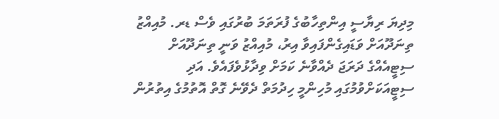މިދިޔަ ރިޔާސީ އިންތިހާބުގެ ފުރަތަމަ ބުރުގައި ވެސް ޑރ. މުއިއްޒު ތިނަދޫއަށް ވަޑައިގެންފައިވާ އިރު، މުއިއްޒު ވަނީ ތިނަދޫއަށް ސިޓީއެއްގެ ދަރަޖަ ދެއްވާނެ ކަމަށް ވިދާޅުވެފައެވެ. އަދި ސިޓީއަކަށްވުމުގައި މުހިންމީ ހިދުމަތް ދެވޭނެ ގޮތް އޮތުމުގެ އިތުރުން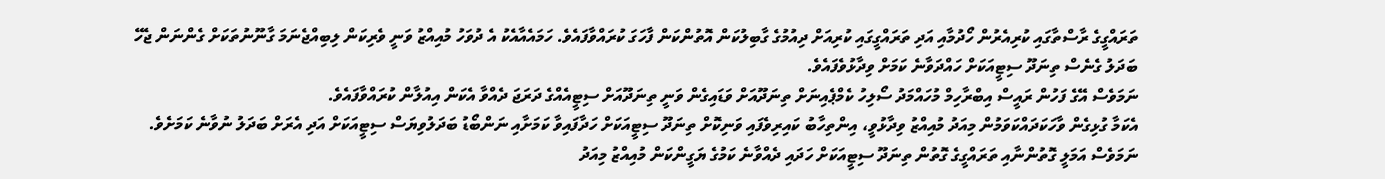ތަރައްގީގެ ރާސްތާގައި ކުރިއެރުން ހޯދުމާއި އަދި ތަރައްގީގައި ކުރިއަށް ދިއުމުގެ ގާބިލުކަން އޮތުންކަން ފާހަގަ ކުރައްވާފައެވެ. ހަމައެއާއެކު އެ ދުވަހު މުއިއްޒު ވަނީ ވެރިކަން ލިބިއްޖެނަމަ ގާނޫނުތަކަށް ގެންނަން ޖެހޭ ބަދަލު ގެނެސް ތިނަދޫ ސިޓީއަކަށް ހައްދަވާނެ ކަމަށް ވިދާޅުވެފައެވެ.
ނަމަވެސް އޭގެ ފަހުން ރައީސް އިބްރާހިމް މުހައްމަދު ސޯލިހު ކެމްޕެއިނަށް ތިނަދޫއަށް ވަޑައިގެން ވަނީ ތިނަދޫއަށް ސިޓީއެއްގެ ދަރަޖަ ދެއްވާ އެކަން އިއުލާން ކުރައްވާފައެވެ.
އެކަމާ ގުޅިގެން ވާހަކަދައްކަވަމުން މިއަދު މުއިއްޒު ވިދާޅުވީ، އިންތިހާބު ކައިރިވެފައި ވަނިކޮށް ތިނަދޫ ސިޓީއަކަށް ހަދާފައިވާ ކަމަށާއި ނަންބޯޑު ބަދަލުވިޔަސް ސިޓީއަކަށް އަދި އެރަށް ބަދަލު ނުވާނެ ކަމަށެވެ. ނަމަވެސް އަމަލީ ގޮތުންނާއި ތަރައްގީގެ ގޮތުން ތިނަދޫ ސިޓީއަކަށް ހަދައި ދެއްވާނެ ކަމުގެ ޔަގީންކަން މުއިއްޒު މިއަދު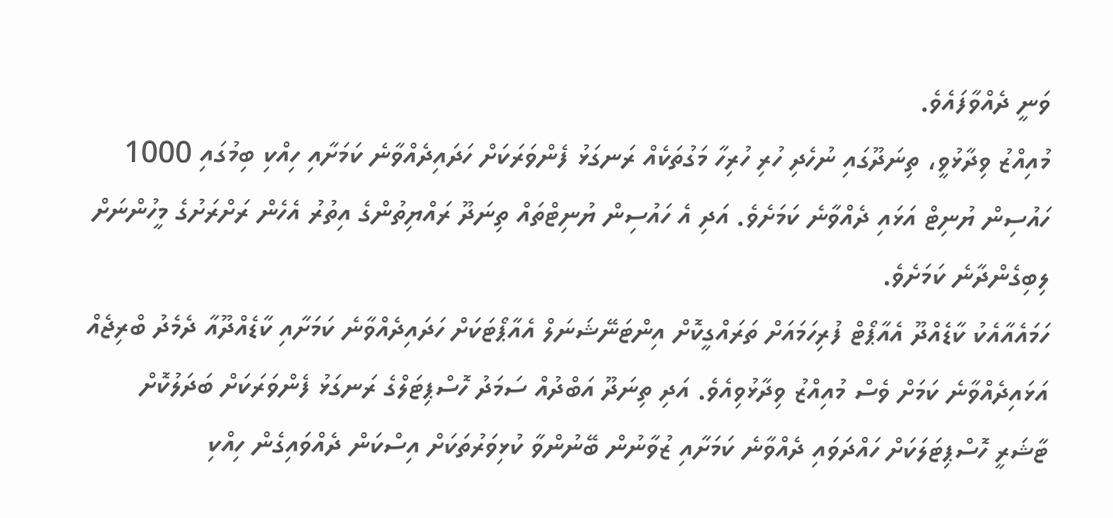ވަނީ ދެއްވާފައެވެ.
މުއިއްޒު ވިދާޅުވީ، ތިނަދޫގައި ނުހެދި ހުރި ހުރިހާ މަގުތަކެއް ރަނގަޅު ފެންވަރަކަށް ހަދައިދެއްވާނެ ކަމަށާއި ހިއްކި ބިމުގައި 1000 ހައުސިން ޔުނިޓް އަޅައި ދެއްވާނެ ކަމަށެވެ. އަދި އެ ހައުސިން ޔުނިޓްތައް ތިނަދޫ ރައްޔިތުންގެ އިތުރު އެހެން ރަށްރަށުގެ މީހުންނަށް ލިބިގެންދާނެ ކަމަށެވެ.
ހަމައެއާއެކު ކާޑެއްދޫ އެއާޕޯޓް ފުރިހަމައަށް ތަރައްގީކޮށް އިންޓަނޭޝަނަލް އެއާޕޯޓަކަށް ހަދައިދެއްވާނެ ކަމަށާއި ކާޑެއްދޫއާ ދެމެދު ބްރިޖެއް އަޅައިދެއްވާނެ ކަމަށް ވެސް މުއިއްޒު ވިދާޅުވިއެވެ. އަދި ތިނަދޫ އަބްދުއް ސަމަދު ހޮސްޕިޓަލްގެ ރަނގަޅު ފެންވަރަކަށް ބަދަލުކޮށް ޓާޝަރީ ހޮސްޕިޓަލަކަށް ހައްދަވައި ދެއްވާނެ ކަމަށާއި ޒުވާނުން ބޭނުންވާ ކުޅިވަރުތަކަށް އިސްކަން ދެއްވައިގެން ހިއްކި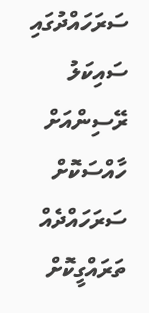ސަރަހައްދުގައި ސައިކަލު ރޭސިންއަށް ހާއްސަކޮށް ސަރަހައްދެއް ތަރައްގީކޮށް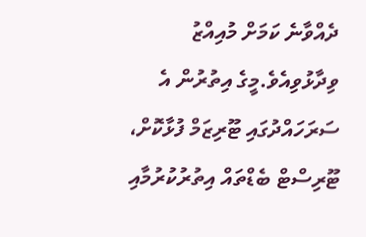ދެއްވާނެ ކަމަށް މުއިއްޒު ވިދާޅުވިއެވެ.މީގެ އިތުރުން އެ ސަރަހައްދުގައި ޓޫރިޒަމް ފުޅާކޮށް، ޓޫރިސްޓް ބެޑްތައް އިތުރުކުރުމާއި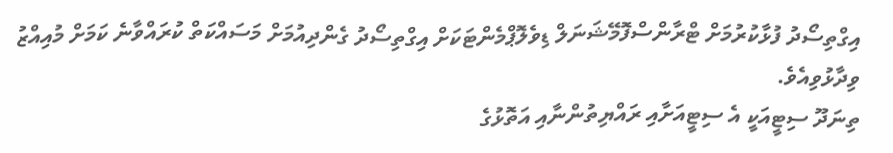އިގްތިސޯދު ފުޅާކުރުމަށް ޓްރާންސްފޮމޭޝަނަލް ޑިވެލޮޕްމެންޓަކަށް އިގްތިސޯދު ގެންދިއުމަށް މަސައްކަތް ކުރައްވާނެ ކަމަށް މުއިއްޒު ވިދާޅުވިއެވެ.
ތިނަދޫ ސިޓީއަކީ އެ ސިޓީއަށާއި ރައްޔިތުންނާއި އަތޮޅުގެ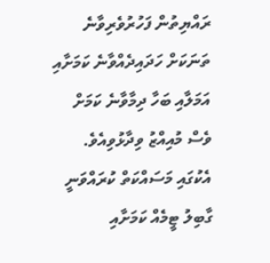ރައްޔިތުން ފަހުރުވެރިވާނެ ތަނަކަށް ހަދައިދެއްވާނެ ކަމަށާއި އަމަލާއި ބަހާ ދިމާވާނެ ކަމަށް ވެސް މުއިއްޒު ވިދާޅުވިއެވެ. އެކުގައި މަސައްކަތް ކުރައްވަނީ ގާބިލު ޓީމެއް ކަމަށާއި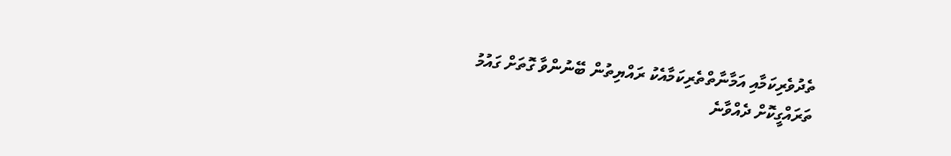ތެދުވެރިކަމާއި އަމާނާތްތެރިކަމާއެކު ރައްޔިތުން ބޭނުންވާ ގޮތަށް ގައުމު ތަރައްގީކޮށް ދެއްވާނެ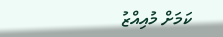ކަމަށް މުއިއްޒު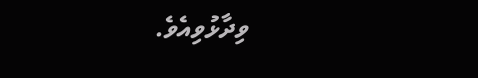ވިދާޅުވިއެވެ.